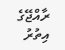ރާއްޖޭގެ އިތުރު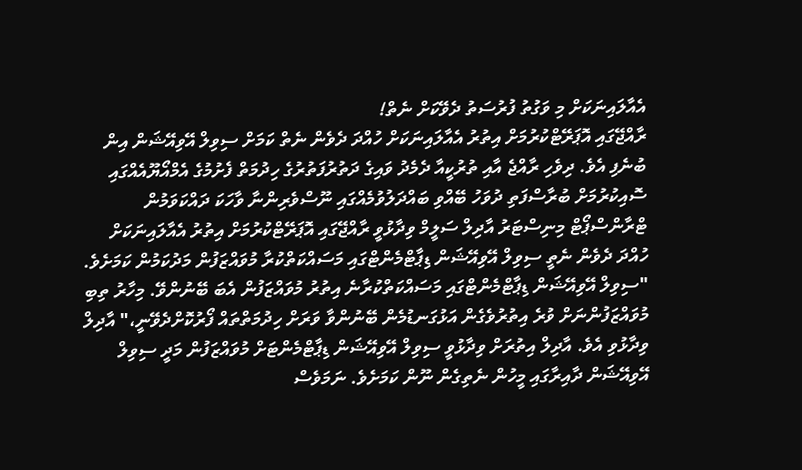އެއާލައިނަކަށް މި ވަގުތު ފުރުސަތު ދެވޭކަށް ނެތް!
ރާއްޖޭގައި އޮޕަރޭޓްކުރުމަށް އިތުރު އެއާލައިނަކަށް ހުއްދަ ދެވެން ނެތް ކަމަށް ސިވިލް އޭވިއޭޝަން އިން ބުނެފި އެވެ. ދިވެހި ރާއްޖެ އާއި ތުރުކީއާ ދެމެދު ވައިގެ ދަތުރުފަތުރުގެ ހިދުމަތް ފެށުމުގެ އެމްއޯޔޫއެއްގައި ސޮއިކުރުމަށް ބުރާސްފަތި ދުވަހު ބޭއްވި ބައްދަލުވުމެއްގައި ނޫސްވެރިންނާ ވާހަކަ ދައްކަވަމުން ޓްރާންސްޕޯޓް މިނިސްޓަރު އާދިލް ސަލީމް ވިދާޅުވީ ރާއްޖޭގައި އޮޕަރޭޓްކުރުމަށް އިތުރު އެއާލައިނަކަށް ހުއްދަ ދެވެން ނެތީ ސިވިލް އޭވިއޭޝަން ޑިޕާޓްމެންޓްގައި މަސައްކަތްކުރާ މުވައްޒަފުން މަދުކަމުން ކަމަށެވެ. "ސިވިލް އޭވިއޭޝަން ޑިޕާޓްމެންޓްގައި މަސައްކަތްކުރާނެ އިތުރު މުވައްޒަފުން އެބަ ބޭނުންވޭ. މިހާރު ތިބި މުވައްޒަފުންނަށް ވުރެ އިތުރުވެގެން އަޅުގަނޑުމެން ބޭނުންވާ ވަރަށް ހިދުމަތްތައް ފޯރުކޮށްދެވޭނީ،" އާދިލް ވިދާޅުވި އެވެ. އާދިލް އިތުރަށް ވިދާޅުވީ ސިވިލް އޭވިއޭޝަން ޑިޕާޓްމެންޓަށް މުވައްޒަފުން މަދީ ސިވިލް އޭވިއޭޝަން ދާއިރާގައި މީހުން ނެތިގެން ނޫން ކަމަށެވެ. ނަމަވެސް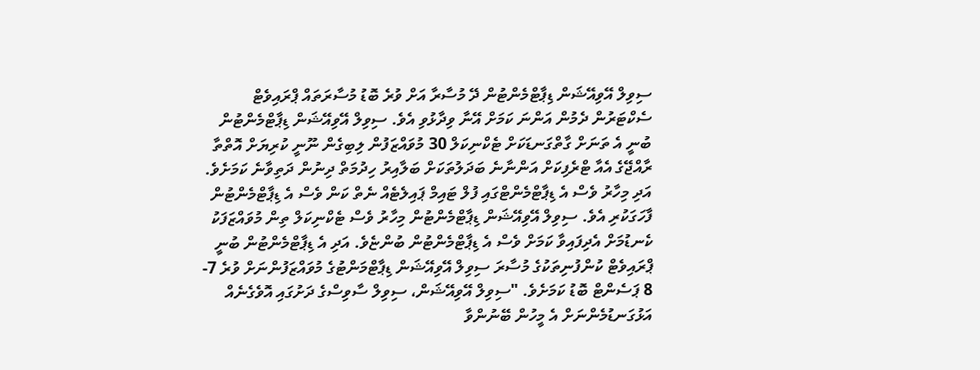ސިވިލް އޭވިއޭޝަން ޑިޕާޓްމެންޓުން ދޭ މުސާރާ އަށް ވުރެ ބޮޑު މުސާރަތައް ޕްރައިވެޓް ސެކްޓަރުން ދެމުން އަންނަ ކަމަށް އޭނާ ވިދާޅުވި އެވެ. ސިވިލް އޭވިއޭޝަން ޑިޕާޓްމެންޓުން ބުނީ އެ ތަނަށް ގާތްގަނޑަކަށް ޓެކްނިކަލް 30 މުވައްޒަފުން ލިބިގެން ނޫނީ ކުރިޔަށް އޮތްތާ ރާއްޖޭގެ އެއާ ޓްރެފިކަށް އަންނާނެ ބަދަލުތަކަށް ބަލާއިރު ހިދުމަތް ދިނުން ދަތިވާނެ ކަމަށެވެ. އަދި މިހާރު ވެސް އެ ޑިޕާޓްމެންޓްގައި ފުލް ޓައިމް ޕައިލެޓެއް ނެތް ކަން ވެސް އެ ޑިޕާޓްމެންޓުން ފާހަގަކުރި އެވެ. ސިވިލް އޭވިއޭޝަން ޑިޕާޓްމެންޓުން މިހާރު ވެސް ޓެކްނިކަލް ތިން މުވައްޒަފަކު ކެނޑުމަށް އެދިފައިވާ ކަމަށް ވެސް އެ ޑިޕާޓްމެންޓުން ބުންޏެވެ. އަދި އެ ޑިޕާޓްމެންޓުން ބުނީ ޕްރައިވެޓް ކުންފުނިތަކުގެ މުސާރަ ސިވިލް އޭވިއޭޝަން ޑިޕާޓްމަންޓުގެ މުވައްޒަފުންނަށް ވުރެ 7- 8 ޕަސެންޓް ބޮޑު ކަމަށެވެ. "ސިވިލް އޭވިއޭޝަން، ސިވިލް ސާވިސްގެ ދަށުގައި އޮވެގެނެއް އަޅުގަނޑުމެންނަށް އެ މީހުން ބޭނުންވާ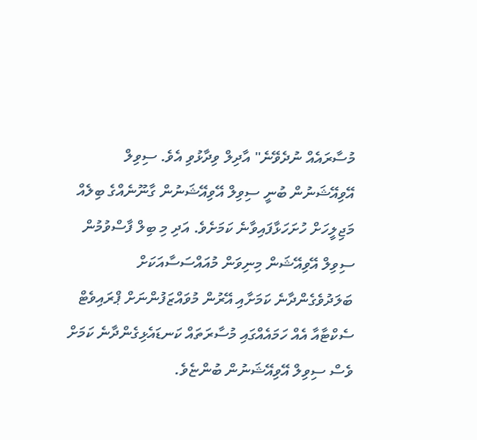މުސާރައެއް ނުދެވޭނެ" އާދިލް ވިދާޅުވި އެވެ. ސިވިލް އޭވިއޭޝަނުން ބުނީ ސިވިލް އޭވިއޭޝަނުން ގާނޫނެއްގެ ބިލެއް މަޖިލީހަށް ހުށަހަޅާފައިވާނެ ކަމަށެވެ. އަދި މި ބިލް ފާސްވުމުން ސިވިލް އޭވިއޭޝަން މިނިވަން މުއައްސަސާއަކަށް ބަލަދުވެގެންދާނެ ކަމަށާއި އޭރުން މުވައްޒަފުންނަށް ޕްރައިވެޓް ސެކްޓާއާ އެއް ހަމައެއްގައި މުސާރަތައް ކަނޑައެޅިގެންދާނެ ކަމަށް ވެސް ސިވިލް އޭވިއޭޝަނުން ބުންޏެވެ.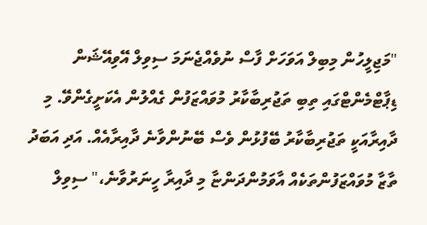"މަޖިލީހުން މިބިލް އަވަހަށް ފާސް ނުވެއްޖެނަމަ ސިވިލް އޭވިއޭޝަން ޑިޕާޓްމެންޓްގައި ތިބި ތަޖުރިބާކާރު މުވައްޒަފުން ގެއްލުން އެކަށީގެންވޭ. މި ދާއިރާއަކީ ތަޖުރިބާކާރު ބޭފުޅުން ވެސް ބޭނުންވާނެ ދާއިރާއެއް. އަދި އަބަދު ތާޒާ މުވައްޒަފުންތަކެއް އާވަމުންދަންޏާ މި ދާއިރާ ހީނަރުވާނެ،" ސިވިލް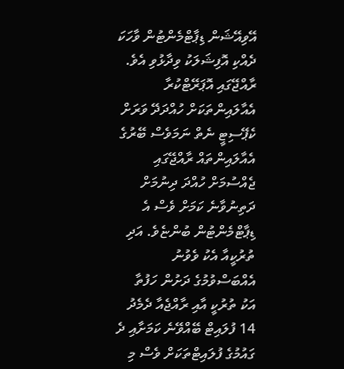އޭވިއޭޝަން ޑިޕާޓްމެންޓުން ވާހަކަ ދެއްކި އޮފިޝަލަކު ވިދާޅުވި އެވެ. ރާއްޖޭގައި އޮޕަރޭޓްކުރާ އެއާލައިންތަކަށް ހުއްދަދޭ ވަރަށް ކެޕޭސިޓީ ނެތް ނަމަވެސް ބޭރުގެ އެއާލައިންތައް ރާއްޖޭގައި ޖެއްސުމަށް ހުއްދަ ދިނުމަށް ދަތިނުވާނެ ކަމަށް ވެސް އެ ޑިޕާޓްމެންޓުން ބުންޏެވެ. އަދި ތުރުކީއާ އެކު ވެވުނު އެއްބަސްވުމުގެ ދަށުން ހަފުތާ އަކު ތުރުކީ އާއި ރާއްޖެއާ ދެމެދު 14 ފުލައިޓް ބޭއްވޭނެ ކަމަށާއި ދެ ގައުމުގެ ފުލައިޓްތަކަށް ވެސް މި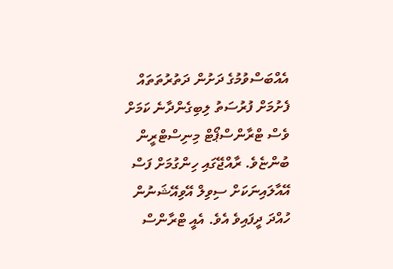އެއްބަސްވުމުގެ ދަށުން ދަތުރުތަތައް ފެށުމަށް ފުރުސަތު ލިބިގެންދާނެ ކަމަށް ވެސް ޓްރާންސްޕޯޓް މިނިސްޓްރީން ބުންޏެވެ. ރާއްޖޭގައި ހިންގުމަށް ފަސް އޭއާލައިނަކަށް ސިވިލް އޭވިއޭޝަނުން ހުއްދަ ދީފައިވެ އެވެ. އެއީ ޓްރާންސް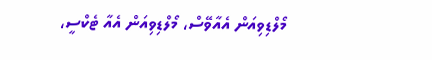މޯލްޑިވިއަން އެއާވޭސް، މޯލްޑިވިއަން އެއާ ޓެކްސީ،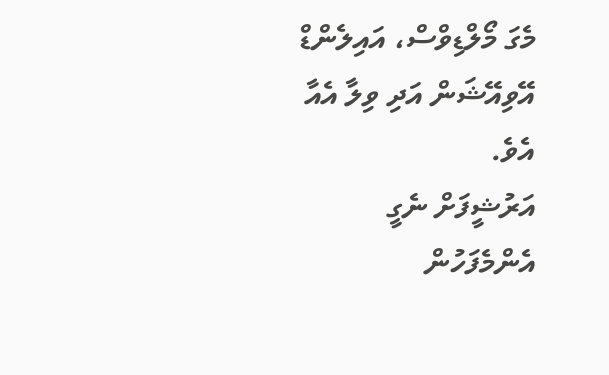މެގަ މޯލްޑިވްސް، އައިލެންޑް އޭވިއޭޝަން އަދި ވިލާ އެއާ އެވެ.
އަރުޝީފަށް ނެގީ
އެންމެފަހުން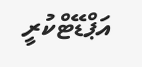އަޕްޑޭޓްކުރީ